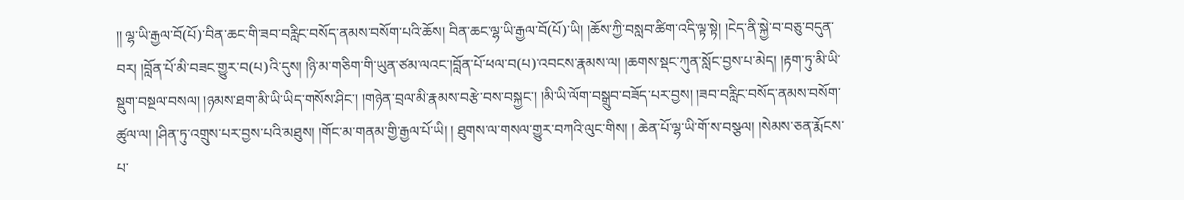།། ལྷ་ཡི་རྒྱལ་བོ(པོ)་བིན་ཆང་གི་ཟབ་བརླིང་བསོད་ནམས་བསོག་པའི་ཆོས། བིན་ཆང་ལྷ་ཡི་རྒྱལ་བོ(པོ)་ཡི། །ཆོས་ཀྱི་བསླབ་ཚིག་འདི་ལྟ་སྟེ། །ངེད་ནི་སྐྱེ་བ་བཅུ་བདུན་བར། །བློན་པོ་མི་བཟང་གྱུར་བ(པ)འི་དུས། །ཉི་མ་གཅིག་གི་ཡུན་ཙམ་ལའང་།བློན་པོ་ཕལ་བ(པ)་འབངས་རྣམས་ལ། །ཆགས་སྡང་ཀུན་སློང་བྱས་པ་མེད། །རྟག་ཏུ་མི་ཡི་སྡུག་བསྔལ་བསལ། །ཉམས་ཐག་མི་ཡི་ཡིད་གསོས་ཤིང་། །གཉེན་བྲལ་མི་རྣམས་བརྩེ་བས་བསྐྱང་། །མི་ཡི་ལོག་བསྒྲུབ་བཟོད་པར་བྱས། །ཟབ་བརླིང་བསོད་ནམས་བསོག་ཚུལ་ལ། །ཤིན་ཏུ་འགྲུས་པར་བྱས་པའི་མཐུས། །གོང་མ་གནམ་གྱི་རྒྱལ་པོ་ཡི། ། ཐུགས་ལ་གསལ་གྱུར་བཀའི་ལུང་གིས། ། ཆེན་པོ་ལྷ་ཡི་གོ་ས་བསྩལ། །སེམས་ཅན་རྨོངས་པ་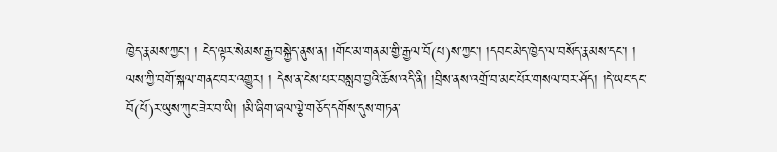ཁྱེད་རྣམས་ཀྱང་། ། ངེད་ལྟར་སེམས་རྒྱ་བསྐྱེད་ནུས་ན། །གོང་མ་གནམ་གྱི་རྒྱལ་བོ(པ)ས་ཀྱང་། །དབང་མེད་ཁྱེད་ལ་བསོད་རྣམས་དང་། ། ལས་ཀྱི་བགོ་སྐལ་གནང་བར་འགྱུར། ། དེས་ན་ངེས་པར་བསླབ་བྱའི་ཆོས་འདི་ནི། །བྲིས་ནས་འགྲོ་བ་མང་པོར་གསལ་བར་ཤོད། །དེ་ཡང་དང་བོ(པོ)ར་ཡུས་ཀུང་ཟེར་བ་ཡི། །མི་ཞིག་ཞལ་ལྕེ་གཅོད་དགོས་དུས་གཏན་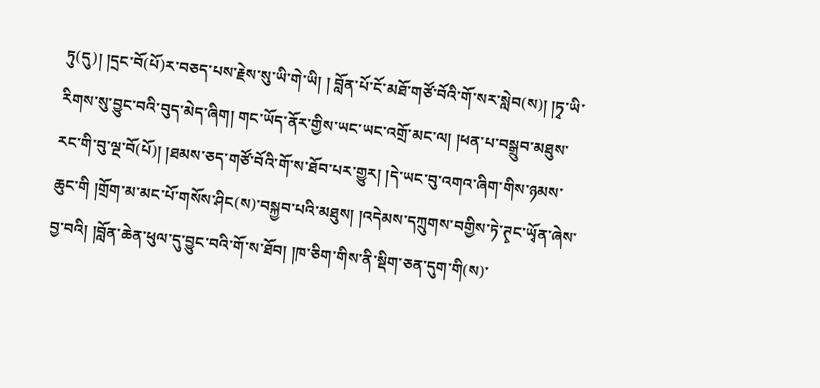ཏུ(དུ)། །དྲང་བོ(པོ)ར་བཅད་པས་རྗེས་སུ་ཡི་གེ་ཡི། ། བློན་པོ་ངོ་མཐོ་གཙོ་བོའི་གོ་སར་སླེབ(ས)། །ཏྭ་ཡི་རིགས་སུ་བྱུང་བའི་བུད་མེད་ཞིག། གང་ཡོད་ནོར་གྱིས་ཡང་ཡང་འགྲོ་མང་ལ། །ཕན་པ་བསྒྲུབ་མཐུས་རང་གི་བུ་ལྔ་བོ(པོ)། །ཐམས་ཅད་གཙོ་བོའི་གོ་ས་ཐོབ་པར་གྱུར། །དེ་ཡང་བུ་འགའ་ཞིག་གིས་ཉམས་ཆུང་གི །གྲོག་མ་མང་པོ་གསོས་ཤིང(ས)་བསྐྱབ་པའི་མཐུས། །འདེམས་དཀྲུགས་བགྱིས་ཏེ་ཊྭང་ཡྭོན་ཞེས་བྱ་བའི། །བློན་ཆེན་ཕུལ་དུ་བྱུང་བའི་གོ་ས་ཐོབ། །ཁ་ཅིག་གིས་ནི་སྡིག་ཅན་དུག་གི(ས)་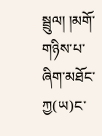སྦྲུལ། །མགོ་གཉིས་པ་ཞིག་མཐོང་ཀྱ(ཡ)ང་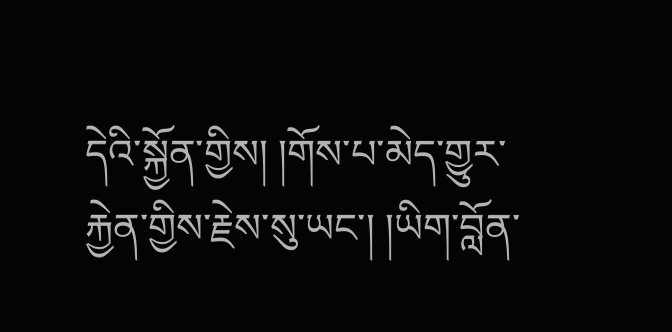དེའི་སྐྱོན་གྱིས། །གོས་པ་མེད་གྱུར་རྐྱེན་གྱིས་རྗེས་སུ་ཡང་། །ཡིག་བློན་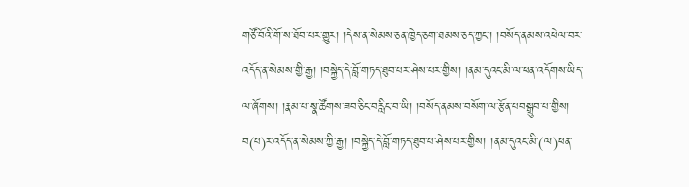གཙོ་བོའི་གོ་ས་ཐོབ་པར་གྱུར། །དེས་ན་སེམས་ཅན་ཁྱེད་ཅག་ཐམས་ཅད་ཀྱང་། །བསོད་ནམས་འཕེལ་བར་འདོད་ན་སེམས་གྱི་རྒྱ། །བསྐྱེད་དེ་བློ་གཏད་ཐུབ་པར་ཤེས་པར་གྱིས། །ནམ་དུའང་མི་ལ་ཕན་འདོགས་ཡིད་ལ་ཞོགས། །རྣམ་པ་སྣ་ཚོགས་ཟབ་ཅིང་བརླིང་བ་ཡི། །བསོད་ནམས་བསོག་ལ་རྩོན་པབསྒྲུབ་པ་གྱིས། བ(པ)ར་འདོད་ན་སེམས་ཀྱི་རྒྱ། །བསྐྱེད་དེ་བློ་གཏད་ཐུབ་པ་ཤེས་པར་གྱིས། །ནམ་དུའང་མི་(ལ)ཕན་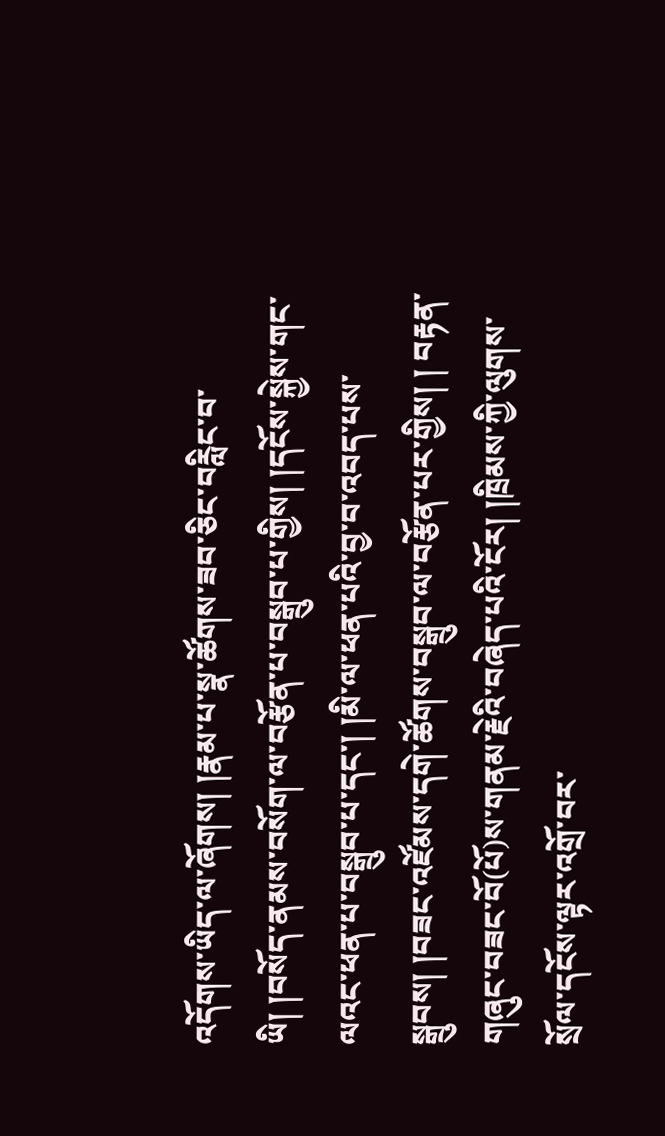འདོགས་ཡིད་ལ་ཞོགས། །རྣམ་པ་སྣ་ཚོགས་ཟབ་ཅིང་བརླིང་བ་ཡི། །བསོད་ནམས་བསོག་ལ་བརྩོན་པ་བསྒྲུབ་པ་གྱིས། །དངོས་སྐྱེས་གང་ལའང་ཕན་པ་བསྒྲུབ་པ་དང་། །མི་ལ་ཕན་པའི་བྱ་བ་འབད་པས་སྒྲུབས། །བཟང་འཛོམས་དགེ་ཚོགས་བསྒྲུབ་ལ་བརྩོན་པར་གྱིས། ། བརྟན་གཞུང་བཟང་བོ(པོ)ས་གནམ་རྗེའི་བཞེད་པའི་ངོར། །ཁྲིམས་ཀྱི་ལུགས་སྲོལ་དངོས་ལྟར་འགྲོ་བར་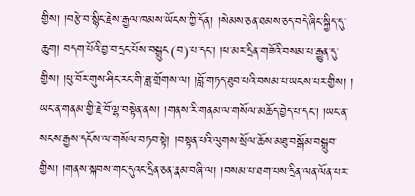གྱིས། །བརྩེ་བ་སྙིང་རྗེས་རྒྱལ་ཁམས་ཡོངས་ཀྱི་དོན། །སེམས་ཅན་ཐམས་ཅད་བདེ་ཞིང་སྐྱིད་དུ་ཆུག། བདག་པོའི་བྱ་བ་དྲང་པོས་བསྒྲུང(བ)་པ་དང་། །ཕ་མར་དྲིན་གཟོའི་བསམ་པ་རྒྱུན་དུ་གྱིས། །ཕུ་བོར་གུས་ཤིང་རང་གི་ཟླ་གྲོགས་ལ། །བློ་གཏད་ཐུབ་པའི་བསམ་པ་ཡངས་པར་གྱིས། ། ཡང་ན་གནམ་གྱི་རྗེ་བོ་ལྷ་བསྟེན་ནས། །གནས་རི་གནམ་ལ་གསོལ་མཆོད་བྱེད་པ་དང་། །ཡང་ན་སངས་རྒྱས་དངོས་ལ་གསོལ་བཏབ་སྟེ། །བསྟན་པའི་ལུགས་སྲོལ་ཆོས་མཐུ་བསྒོམ་བསྒྲུབ་གྱིས། །གནས་སྐབས་གང་དུའང་དྲིན་ཅན་རྣམ་བཞི་ལ། །བསམ་པ་ཐག་པས་དྲིན་ལན་ལོན་པར་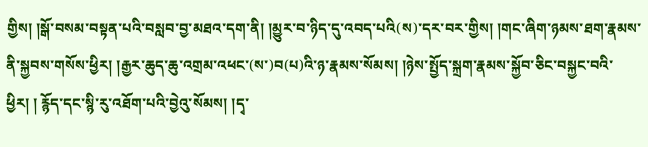གྱིས། །སྒོ་བསམ་བསྟན་པའི་བསླབ་བྱ་མཐའ་དག་ནི། །མྱུར་བ་ཉིད་དུ་འབད་པའི(ས)་དར་བར་གྱིས། །གང་ཞིག་ཉམས་ཐག་རྣམས་ནི་སྐྱབས་གསོས་ཕྱིར། །རྒྱར་ཆུད་ཆུ་འགྲམ་འཕང་(ས་)བ(པ)འི་ཉ་རྣམས་སོམས། །ཉེས་སྤྱོད་སྐྲག་རྣམས་སྐྱོབ་ཅིང་བསྐྱང་བའི་ཕྱིར། ། རྙོད་དང་སྙི་རུ་འཐོག་པའི་བྱེའུ་སོམས། །དྭ་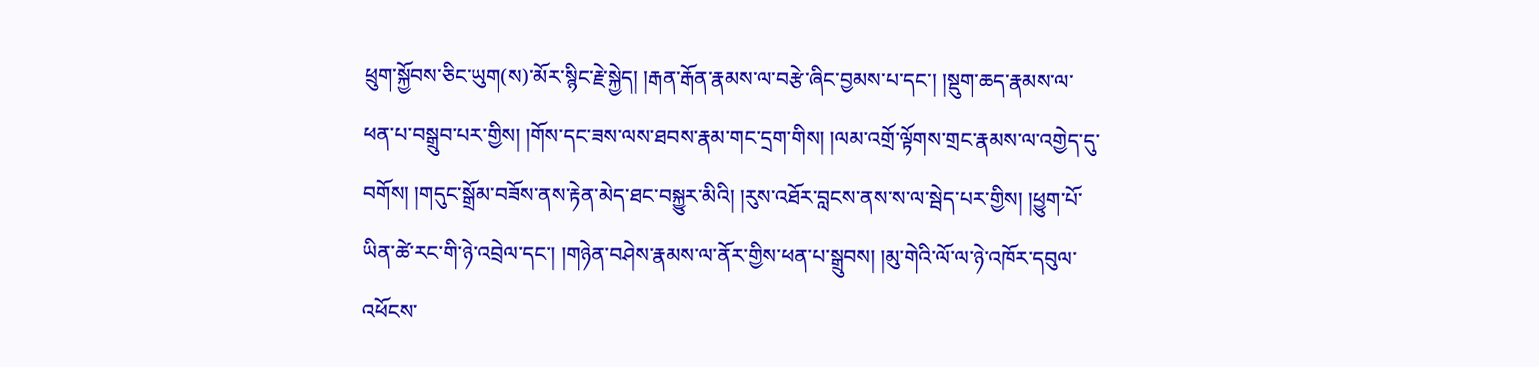ཕྲུག་སྐྱོབས་ཅིང་ཡུག(ས)་མོར་སྙིང་རྗེ་སྐྱེད། །རྒན་རྒོན་རྣམས་ལ་བརྩེ་ཞིང་བྱམས་པ་དང་། །སྡུག་ཆད་རྣམས་ལ་ཕན་པ་བསྒྲུབ་པར་གྱིས། །གོས་དང་ཟས་ལས་ཐབས་རྣམ་གང་དྲག་གིས། །ལམ་འགྲོ་ལྟོགས་གྲང་རྣམས་ལ་འགྱེད་དུ་བགོས། །གདུང་སྒྲོམ་བཟོས་ནས་རྟེན་མེད་ཐང་བསྐྱུར་མིའི། །རུས་འཐོར་བླངས་ནས་ས་ལ་སྦེད་པར་གྱིས། །ཕྱུག་པོ་ཡིན་ཚེ་རང་གི་ཉེ་འབྲེལ་དང་། །གཉེན་བཤེས་རྣམས་ལ་ནོར་གྱིས་ཕན་པ་སྒྲུབས། །མུ་གེའི་ལོ་ལ་ཉེ་འཁོར་དབུལ་འཕོངས་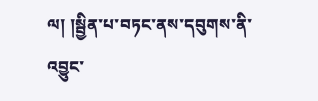ལ། །སྦྱིན་པ་བཏང་ནས་དབུགས་ནི་འབྱུང་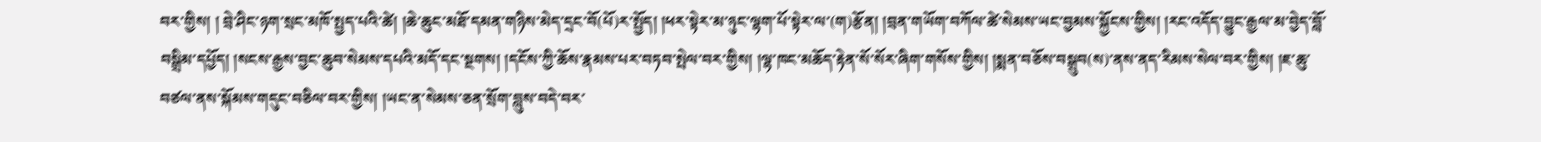བར་གྱིས། ། བྲེ་ཤིང་ཉག་སྲང་མཁོ་སྤྱད་པའི་ཚེ། །ཆེ་ཆུང་མཐོ་དམན་གཉིས་མེད་དྲང་བོ(པོ)ར་སྤྱོད། །ཕར་སྟེར་མ་ཉུང་ལྷག་པོ་སྟེར་ལ་(ག)རྩོན། །བྲན་གཡོག་བཀོལ་ཚེ་སེམས་ཡང་བྱམས་སྐྱོངས་གྱིས། །རང་འདོད་བྱུང་རྒྱལ་མ་བྱེད་བློ་བསྒྲིམ་དཔྱོད། །སངས་རྒྱས་བྱང་ཆུབ་སེམས་དཔའི་མདོ་དང་སྔགས། །དངོས་ཀྱི་ཆོས་རྣམས་པར་བཏབ་སྤེལ་བར་གྱིས། །ལྷ་ཁང་མཆོད་རྟེན་སོ་སོར་ཞིག་གསོས་གྱིས། །སྨན་བཅོས་བསྒྲུབ(ས)་ནས་ནད་རིམས་སེལ་བར་གྱིས། །ཇ་ཆུ་བཙལ་ནས་སྐོམས་གདུང་བཅིལ་བར་གྱིས། །ཡང་ན་སེམས་ཅན་སྲོག་བླུས་བདེ་བར་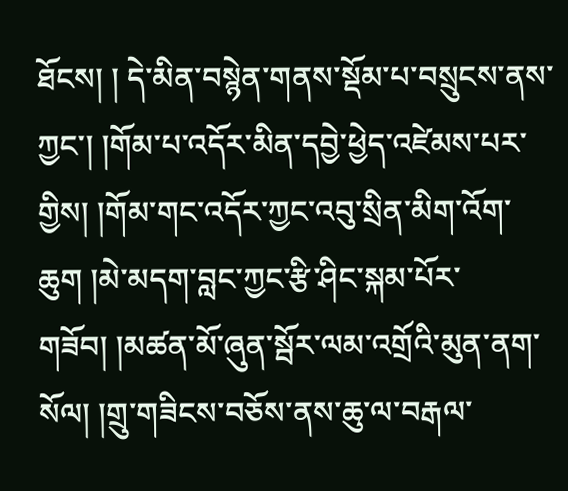ཐོངས། ། དེ་མིན་བསྙེན་གནས་སྡོམ་པ་བསྲུངས་ནས་ཀྱང་། །གོམ་པ་འདོར་མིན་དབྱེ་ཕྱེད་འཛེམས་པར་གྱིས། །གོམ་གང་འདོར་ཀྱང་འབུ་སྲིན་མིག་འོག་ཆུག །མེ་མདག་བླང་ཀྱང་རྩི་ཤིང་སྐམ་པོར་གཟོབ། །མཚན་མོ་ཞུན་སྦོར་ལམ་འགྲོའི་མུན་ནག་སོལ། །གྲུ་གཟིངས་བཅོས་ནས་ཆུ་ལ་བརྒལ་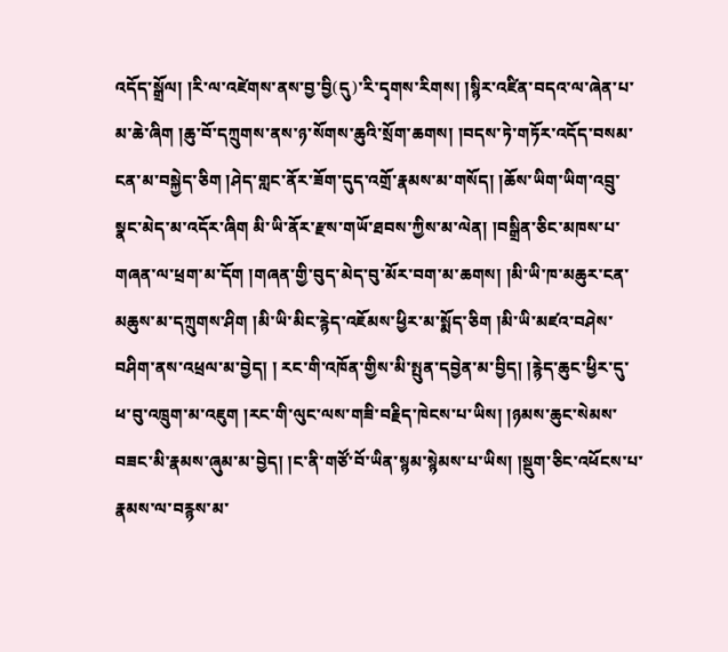འདོད་སྒྲོལ། །རི་ལ་འཛེགས་ནས་བྱ་བྱི(དུ)་རི་དྭགས་རིགས། །སྙིར་འཛིན་བདའ་ལ་ཞེན་པ་མ་ཆེ་ཞིག །ཆུ་བོ་དཀྲུགས་ནས་ཉ་སོགས་ཆུའི་སྲོག་ཆགས། །བདས་ཏེ་གཏོར་འདོད་བསམ་ངན་མ་བསྐྱེད་ཅིག །ཤེད་གླང་ནོར་ཟོག་དུད་འགྲོ་རྣམས་མ་གསོད། །ཆོས་ཡིག་ཡིག་འབྲུ་སྣང་མེད་མ་འདོར་ཞིག མི་ཡི་ནོར་རྫས་གཡོ་ཐབས་ཀྱིས་མ་ལེན། །བསྒྲིན་ཅིང་མཁས་པ་གཞན་ལ་ཕྲག་མ་དོག །གཞན་གྱི་བུད་མེད་བུ་མོར་བག་མ་ཆགས། །མི་ཡི་ཁ་མཆུར་ངན་མཆུས་མ་དཀྲུགས་ཤིག །མི་ཡི་མིང་རྙེད་འཇོམས་ཕྱིར་མ་སྨོད་ཅིག །མི་ཡི་མཛའ་བཤེས་བཤིག་ནས་འཕྲལ་མ་བྱེད། ། རང་གི་འཁོན་གྱིས་མི་སྤུན་དབྱེན་མ་བྱིད། །རྙེད་ཆུང་ཕྱིར་དུ་ཕ་བུ་འཁྲུག་མ་འཇུག །རང་གི་ལུང་ལས་གཟི་བརྗིད་ཁེངས་པ་ཡིས། །ཉམས་ཆུང་སེམས་བཟང་མི་རྣམས་ཞུམ་མ་བྱེད། །ང་ནི་གཙོ་བོ་ཡིན་སྙམ་སྙེམས་པ་ཡིས། །སྡུག་ཅིང་འཕོངས་པ་རྣམས་ལ་བརྙས་མ་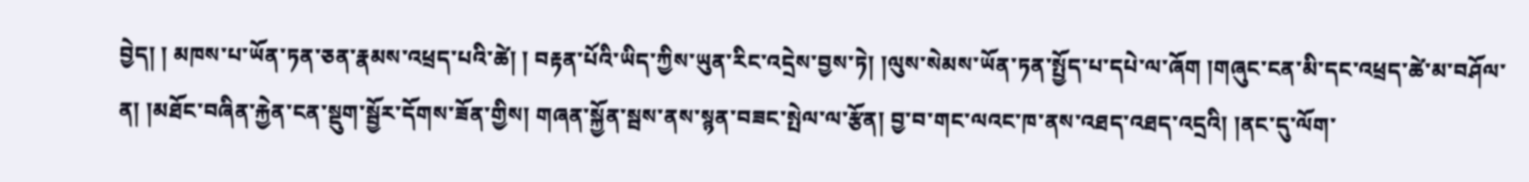བྱེད། ། མཁས་པ་ཡོན་ཏན་ཅན་རྣམས་འཕྲད་པའི་ཚེ། ། བརྟན་པོའི་ཡིད་ཀྱིས་ཡུན་རིང་འདྲེས་བྱས་ཏེ། །ལུས་སེམས་ཡོན་ཏན་སྤྱོད་པ་དཔེ་ལ་ཞོག །གཞུང་ངན་མི་དང་འཕྲད་ཚེ་མ་བཤོལ་ན། །མཐོང་བཞིན་རྐྱེན་ངན་སྡུག་སྦྱོར་དོགས་ཟོན་གྱིས། གཞན་སྐྱོན་སྦས་ནས་སྙན་བཟང་སྤེལ་ལ་རྩོན། བྱ་བ་གང་ལའང་ཁ་ནས་འཐད་འཐད་འདྲའི། །ནང་དུ་ལོག་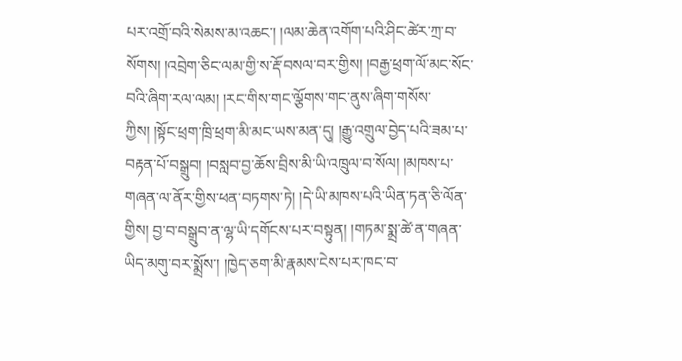པར་འགྲོ་བའི་སེམས་མ་འཆང་། །ལམ་ཆེན་འགོག་པའི་ཤིང་ཚེར་ཀྲ་བ་སོགས། །འབྲེག་ཅིང་ལམ་གྱི་ས་རྡོ་བསལ་བར་གྱིས། །བརྒྱ་ཕྲག་ལོ་མང་སོང་བའི་ཞིག་རལ་ལམ། །རང་གིས་གང་ལྕོགས་གང་ནུས་ཞིག་གསོས་ཀྱིས། །སྟོང་ཕྲག་ཁྲི་ཕྲག་མི་མང་ཡས་མན་དུ། །རྒྱུ་འགྲུལ་བྱེད་པའི་ཟམ་པ་བརྟན་པོ་བསྒྲུབ། །བསླབ་བྱ་ཆོས་བྲིས་མི་ཡི་འཁྲུལ་བ་སོལ། །མཁས་པ་གཞན་ལ་ནོར་གྱིས་ཕན་བཏགས་ཏེ། །དེ་ཡི་མཁས་པའི་ཡིན་ཏན་ཅི་ལོན་གྱིས། བྱ་བ་བསྒྲུབ་ན་ལྷ་ཡི་དགོངས་པར་བསྟུན། །གཏམ་སྨྲ་ཚེ་ན་གཞན་ཡིད་མགུ་བར་སྨྲོས་། །ཁྱེད་ཅག་མི་རྣམས་ངེས་པར་ཁང་བ་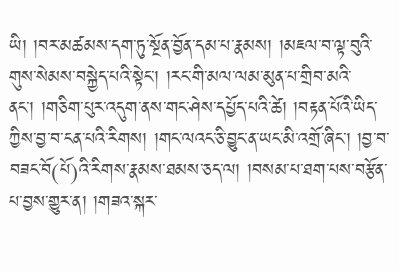ཡི། །བར་མཚམས་དག་ཏུ་སྔོན་བྱོན་དམ་པ་རྣམས། །མཇལ་བ་ལྟ་བུའི་གུས་སེམས་བསྐྱེད་པའི་སྟེང་། །རང་གི་མལ་ལམ་མུན་པ་གྲིབ་མའི་ནང་། །གཅིག་པུར་འདུག་ནས་གང་ཤེས་དཔྱོད་པའི་ཚེ། །བརྟན་པོའི་ཡིད་ཀྱིས་བྱ་བ་ངན་པའི་རིགས། །གང་ལའང་ཅི་བྱུང་ན་ཡང་མི་འགྲོ་ཞིང་། །བྱ་བ་བཟང་བོ(པོ)འི་རིགས་རྣམས་ཐམས་ཅད་ལ། །བསམ་པ་ཐག་པས་བརྩོན་པ་བྱས་གྱུར་ན། །གཟའ་སྐར་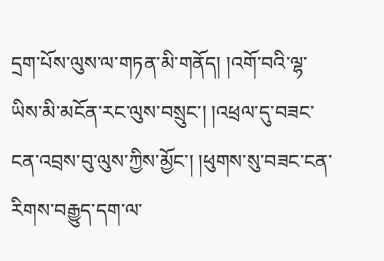དྲག་པོས་ལུས་ལ་གཏན་མི་གནོད། །འགོ་བའི་ལྷ་ཡིས་མི་མངོན་རང་ལུས་བསྲུང་། །འཕྲལ་དུ་བཟང་ངན་འབྲས་བུ་ལུས་ཀྱིས་མྱོང་། །ཕུགས་སུ་བཟང་ངན་རིགས་བརྒྱུད་དག་ལ་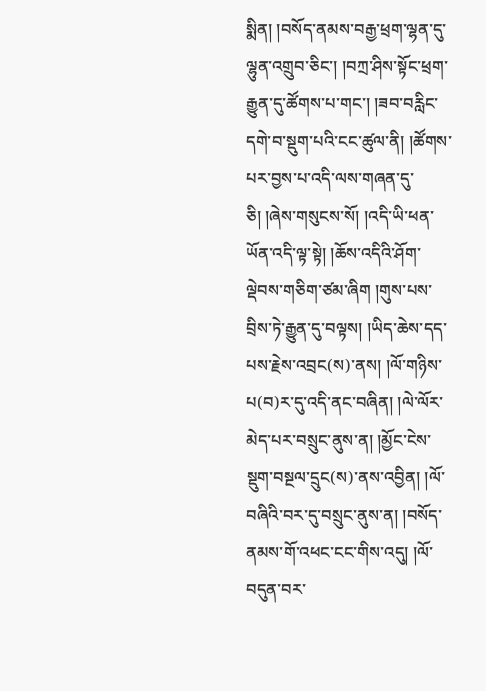སྨིན། །བསོད་ནམས་བརྒྱ་ཕྲག་ལྷན་དུ་ལྷུན་འགྲུབ་ཅིང་། །བཀྲ་ཤིས་སྟོང་ཕྲག་རྒྱུན་དུ་ཚོགས་པ་གང་། །ཟབ་བརླིང་དགེ་བ་སྡུག་པའི་ངང་ཚུལ་ནི། །ཚོགས་པར་བྱས་པ་འདི་ལས་གཞན་དུ་ཅི། །ཞེས་གསུངས་སོ། །འདི་ཡི་ཕན་ཡོན་འདི་ལྟ་སྟེ། །ཆོས་འདིའི་ཤོག་ལྡེབས་གཅིག་ཙམ་ཞིག །གུས་པས་བྲིས་ཏེ་རྒྱུན་དུ་བལྟས། །ཡིད་ཆེས་དད་པས་རྗེས་འབྲང(ས)་ནས། །ལོ་གཉིས་པ(བ)ར་དུ་འདི་ནང་བཞིན། །ལེ་ལོར་མེད་པར་བསྲུང་ནུས་ན། །མྱོང་ངེས་སྡུག་བསྔལ་དྲུང(ས)་ནས་འབྱིན། །ལོ་བཞིའི་བར་དུ་བསྲུང་ནུས་ན། །བསོད་ནམས་གོ་འཕང་ངང་གིས་འདུ། །ལོ་བདུན་བར་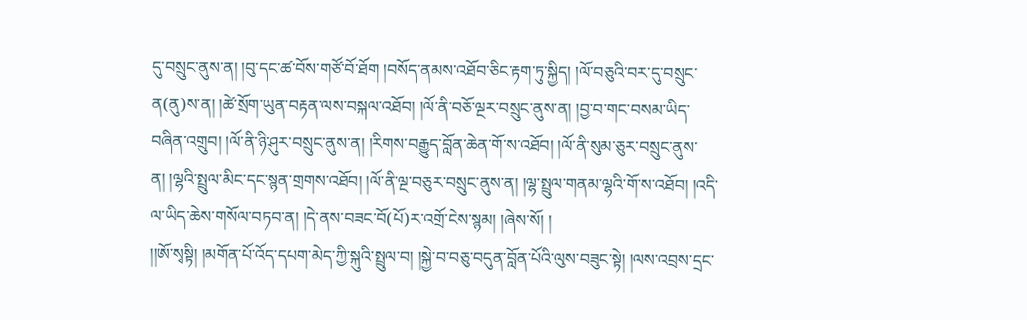དུ་བསྲུང་ནུས་ན། །བུ་དང་ཚ་བོས་གཙོ་བོ་ཐོག །བསོད་ནམས་འཐོབ་ཅིང་རྟག་ཏུ་སྐྱིད། །ལོ་བཅུའི་བར་དུ་བསྲུང་ན(ནུ)ས་ན། །ཚེ་སྲོག་ཡུན་བརྟན་ལས་བསྐལ་འཐོབ། །ལོ་ནི་བཅོ་ལྔར་བསྲུང་ནུས་ན། །བྱ་བ་གང་བསམ་ཡིད་བཞིན་འགྲུབ། །ལོ་ནི་ཉི་ཤུར་བསྲུང་ནུས་ན། །རིགས་བརྒྱུད་བློན་ཆེན་གོ་ས་འཐོབ། །ལོ་ནི་སུམ་ཅུར་བསྲུང་ནུས་ན། །ལྷའི་སྤྲུལ་མིང་དང་སྙན་གྲགས་འཐོབ། །ལོ་ནི་ལྔ་བཅུར་བསྲུང་ནུས་ན། །ལྷ་སྤྲུལ་གནམ་ལྷའི་གོ་ས་འཐོབ། །འདི་ལ་ཡིད་ཆེས་གསོལ་བཏབ་ན། །དེ་ནས་བཟང་བོ(པོ)ར་འགྲོ་ངེས་སྙམ། །ཞེས་སོ། །
།།ཨོ་སྭསྟི། །མགོན་པོ་འོད་དཔག་མེད་ཀྱི་སྐུའི་སྤྲུལ་བ། །སྐྱེ་བ་བཅུ་བདུན་བློན་པོའི་ལུས་བཟུང་སྟེ། །ལས་འབྲས་དྲང་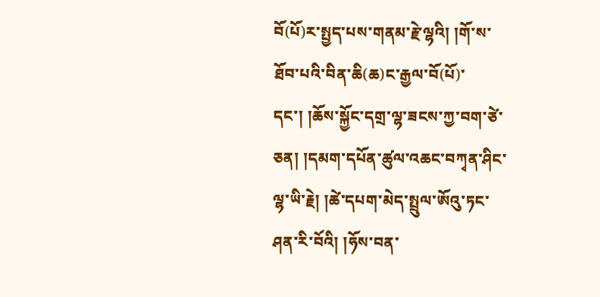བོ(པོ)ར་སྤྱད་པས་གནམ་རྗེ་ལྷའི། །གོ་ས་ཐོབ་པའི་བིན་ཆི(ཆ)ང་རྒྱལ་བོ(པོ)་དང་། །ཆོས་སྐྱོང་དགྲ་ལྷ་ཟངས་ཀྱ་བག་ཙེ་ཅན། །དམག་དཔོན་ཚུལ་འཆང་བཀྭན་ཤིང་ལྷ་ཡི་རྗེ། །ཚེ་དཔག་མེད་སྤྲུལ་ཨོའུ་ཏང་ཤན་རི་བོའི། །ཧོས་བན་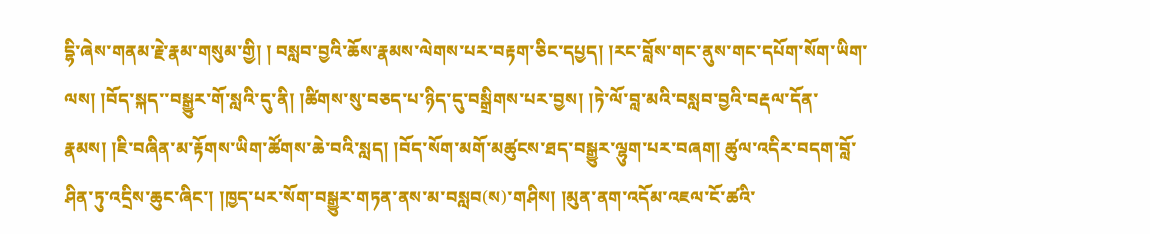དྷི་ཞེས་གནམ་རྗེ་རྣམ་གསུམ་གྱི། ། བསླབ་བྱའི་ཆོས་རྣམས་ལེགས་པར་བརྟག་ཅིང་དཔྱད། །རང་བློས་གང་ནུས་གང་དཔོག་སོག་ཡིག་ལས། །བོད་སྐད་་བསྒྱུར་གོ་སླའི་དུ་ནི། །ཚིགས་སུ་བཅད་པ་ཉིད་དུ་བསྒྲིགས་པར་བྱས། །ཏེ་ལོ་བླ་མའི་བསླབ་བྱའི་བརྡལ་དོན་རྣམས། །ཇི་བཞིན་མ་རྟོགས་ཡིག་ཚོགས་ཆེ་བའི་སླད། །བོད་སོག་མགོ་མཚུངས་ཐད་བསྒྱུར་ལྷུག་པར་བཞག། ཚུལ་འདིར་བདག་བློ་ཤིན་ཏུ་འདྲིས་ཆུང་ཞིང་། །ཁྱད་པར་སོག་བསྒྱུར་གཏན་ནས་མ་བསླབ(ས)་གཤིས། །མུན་ནག་འདོམ་འཇལ་ངོ་ཚའི་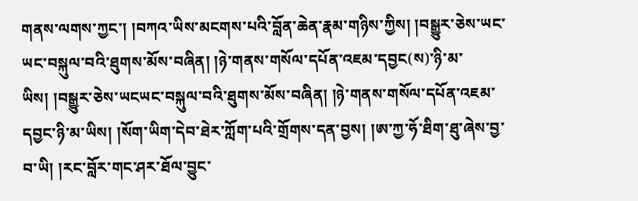གནས་ལགས་ཀྱང་། །བཀའ་ཡིས་མངགས་པའི་བློན་ཆེན་རྣམ་གཉིས་ཀྱིས། །བསྒྱུར་ཅེས་ཡང་ཡང་བསྐུལ་བའི་ཐུགས་མོས་བཞིན། །ཉེ་གནས་གསོལ་དཔོན་འཇམ་དབྱང(ས)་ཉི་མ་ཡིས། །བསྒྱུར་ཅེས་ཡངཡང་བསྐུལ་བའི་ཐུགས་མོས་བཞིན། །ཉེ་གནས་གསོལ་དཔོན་འཇམ་དབྱང་ཉི་མ་ཡིས། །སོག་ཡིག་དེབ་ཐེར་ཀློག་པའི་གྲོགས་དན་བྱས། །ཨ་ཀྱ་ཧོ་ཐིག་ཐུ་ཞེས་བྱ་བ་ཡི། །རང་བློར་གང་ཤར་ཐོལ་བྱུང་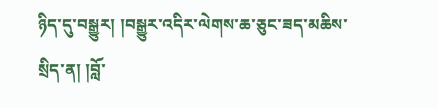ཉིད་དུ་བསྒྱུར། །བསྒྱུར་འདིར་ལེགས་ཆ་ཅུང་ཟད་མཆིས་སྲིད་ན། །བློ་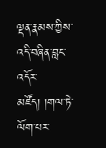ལྡན་རྣམས་ཀྱིས་འདི་བཞིན་བླང་འདོར་མཛོད། །གལ་ཏེ་ལོག་པར་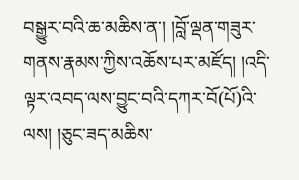བསྒྱུར་བའི་ཆ་མཆིས་ན་། །བློ་ལྡན་གཟུར་གནས་རྣམས་ཀྱིས་འཆོས་པར་མཛོད། །འདི་ལྟར་འབད་ལས་བྱུང་བའི་དཀར་བོ(པོ)འི་ལས། །ཅུང་ཟད་མཆིས་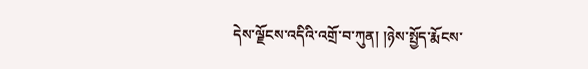དེས་ལྗོངས་འདིའི་འགྲོ་བ་ཀུན། །ཉེས་སྤྱོད་རྨོངས་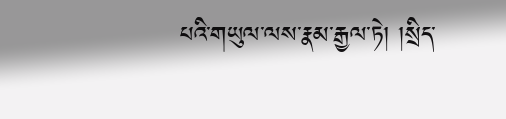པའི་གཡུལ་ལས་རྣམ་རྒྱལ་ཏེ། །སྲིད་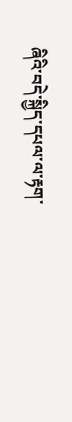ཞིའི་བདེ་སྐྱིད་དཔལ་ལ་རྟག་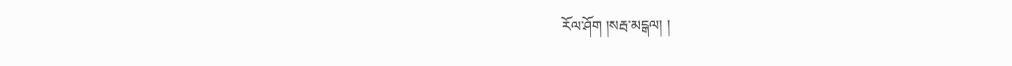རོལ་ཤོག །སརྦ་མངྒལ། །